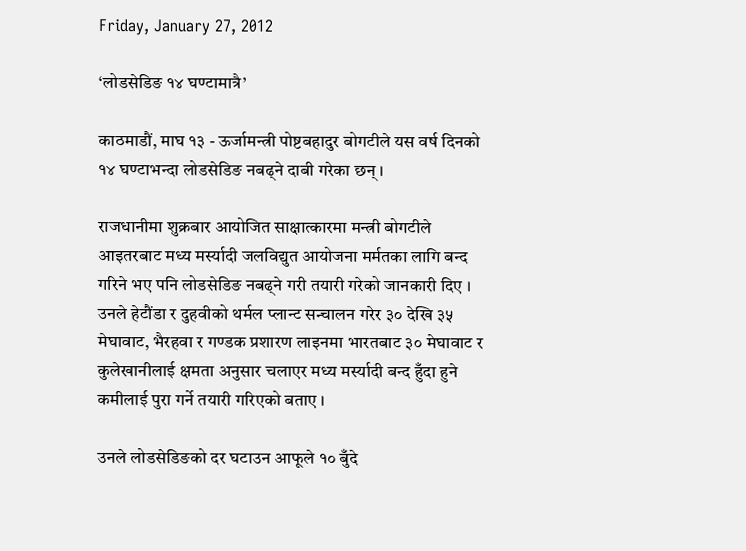Friday, January 27, 2012

‘लोडसेडिङ १४ घण्टामात्रै’

काठमाडौं, माघ १३ - ऊर्जामन्त्री पोष्टबहादुर बोगटीले यस वर्ष दिनको १४ घण्टाभन्दा लोडसेडिङ नबढ्ने दाबी गरेका छन् ।

राजधानीमा शुक्रबार आयोजित साक्षात्कारमा मन्त्री बोगटीले आइतरबाट मध्य मर्स्यादी जलविद्युत आयोजना मर्मतका लागि बन्द गरिने भए पनि लोडसेडिङ नबढ्ने गरी तयारी गरेको जानकारी दिए । उनले हेटौंडा र दुहवीको थर्मल प्लान्ट सन्चालन गरेर ३० देखि ३५ मेघावाट, भैरहवा र गण्डक प्रशारण लाइनमा भारतबाट ३० मेघावाट र कुलेखानीलाई क्षमता अनुसार चलाएर मध्य मर्स्यादी बन्द हुँदा हुने कमीलाई पुरा गर्ने तयारी गरिएको बताए ।

उनले लोडसेडिङको दर घटाउन आफूले १० बुँदे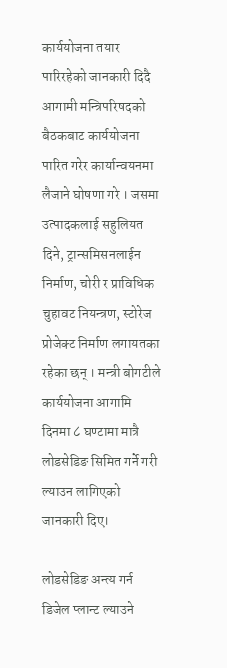कार्ययोजना तयार पारिरहेको जानकारी दिदै आगामी मन्त्रिपरिषदको बैठकबाट कार्ययोजना पारित गरेर कार्यान्वयनमा लैजाने घोषणा गरे । जसमा उत्पादकलाई सहुलियत दिने, ट्रान्समिसनलाईन निर्माण, चोरी र प्राविधिक चुहावट नियन्त्रण, स्टोरेज प्रोजेक्ट निर्माण लगायतका रहेका छन् । मन्त्री बोगटीले कार्ययोजना आगामि दिनमा ८ घण्टामा मात्रै लोडसेडिङ सिमित गर्ने गरी ल्याउन लागिएको जानकारी दिए।

लोडसेडिङ अन्त्य गर्न डिजेल प्लान्ट ल्याउने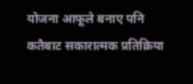योजना आफूले बनाए पनि कतैबाट सकारात्मक प्रतिक्रिया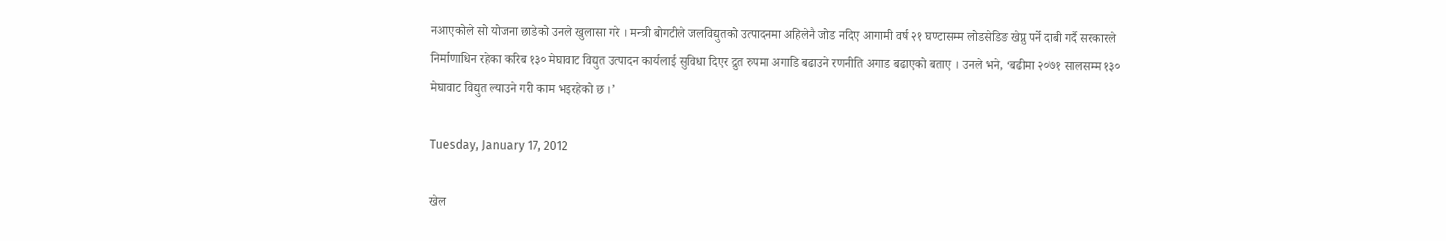नआएकोले सो योजना छाडेको उनले खुलासा गरे । मन्त्री बोगटीले जलविद्युतको उत्पादनमा अहिलेनै जोड नदिए आगामी वर्ष २१ घण्टासम्म लोडसेडिङ खेप्नु पर्ने दाबी गर्दै सरकारले निर्माणाधिन रहेका करिब १३० मेघावाट विद्युत उत्पादन कार्यलाई सुविधा दिएर द्रुत रुपमा अगाडि बढाउने रणनीति अगाड बढाएको बताए । उनले भने, ‘बढीमा २०७१ सालसम्म १३० मेघावाट विद्युत ल्याउने गरी काम भइरहेको छ ।’

Tuesday, January 17, 2012

खेल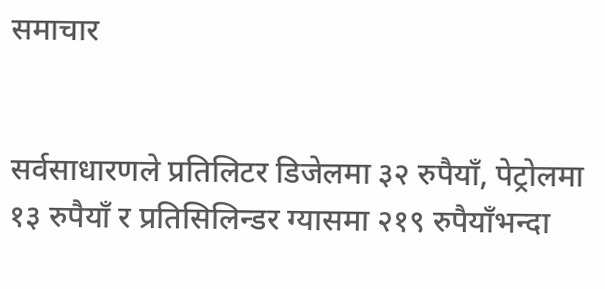समाचार


सर्वसाधारणले प्रतिलिटर डिजेलमा ३२ रुपैयाँ, पेट्रोलमा १३ रुपैयाँ र प्रतिसिलिन्डर ग्यासमा २१९ रुपैयाँभन्दा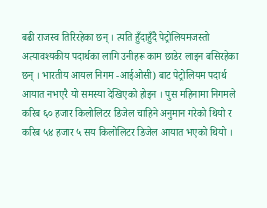बढी राजस्व तिरिरहेका छन् । त्यति हुँदाहुँदै पेट्रोलियमजस्तो अत्यावश्यकीय पदार्थका लागि उनीहरू काम छाडेर लाइन बसिरहेका छन् । भारतीय आयल निगम -आईओसी) बाट पेट्रोलियम पदार्थ आयात नभएरै यो समस्या देखिएको होइन । पुस महिनामा निगमले करिब ६० हजार किलोलिटर डिजेल चाहिने अनुमान गरेको थियो र करिब ५४ हजार ५ सय किलोलिटर डिजेल आयात भएको थियो ।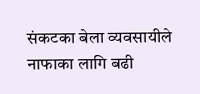संकटका बेला व्यवसायीले नाफाका लागि बढी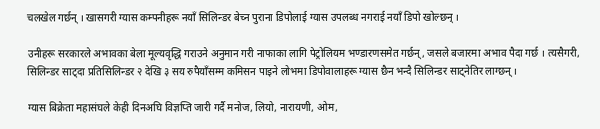चलखेल गर्छन् । खासगरी ग्यास कम्पनीहरू नयाँ सिलिन्डर बेच्न पुराना डिपोलाई ग्यास उपलब्ध नगराई नयाँ डिपो खोल्छन् ।

उनीहरू सरकारले अभावका बेला मूल्यवृद्धि गराउने अनुमान गरी नाफाका लागि पेट्रोलियम भण्डारणसमेत गर्छन्, जसले बजारमा अभाव पैदा गर्छ । त्यसैगरी, सिलिन्डर साट्दा प्रतिसिलिन्डर २ देखि ३ सय रुपैयाँसम्म कमिसन पाइने लोभमा डिपोवालाहरू ग्यास छैन भन्दै सिलिन्डर साट्नेतिर लाग्छन् ।

ग्यास बिक्रेता महासंघले केही दिनअघि विज्ञप्ति जारी गर्दै मनोज, लियो, नारायणी, ओम,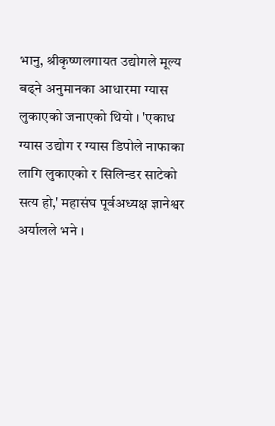भानु, श्रीकृष्णलगायत उद्योगले मूल्य बढ्ने अनुमानका आधारमा ग्यास लुकाएको जनाएको थियो । 'एकाध ग्यास उद्योग र ग्यास डिपोले नाफाका लागि लुकाएको र सिलिन्डर साटेको सत्य हो,' महासंघ पूर्वअध्यक्ष ज्ञानेश्वर अर्यालले भने ।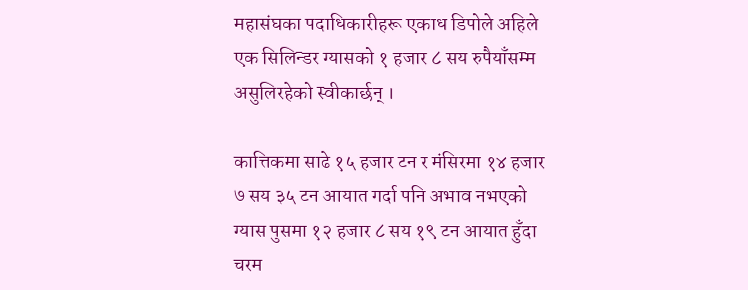महासंघका पदाधिकारीहरू एकाध डिपोले अहिले एक सिलिन्डर ग्यासको १ हजार ८ सय रुपैयाँसम्म असुलिरहेको स्वीकार्छन् ।

कात्तिकमा साढे १५ हजार टन र मंसिरमा १४ हजार ७ सय ३५ टन आयात गर्दा पनि अभाव नभएको ग्यास पुसमा १२ हजार ८ सय १९ टन आयात हुँदा चरम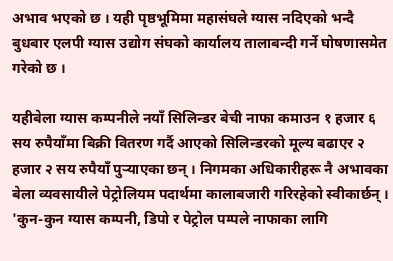अभाव भएको छ । यही पृष्ठभूमिमा महासंघले ग्यास नदिएको भन्दै बुधबार एलपी ग्यास उद्योग संघको कार्यालय तालाबन्दी गर्ने घोषणासमेत गरेको छ ।

यहीबेला ग्यास कम्पनीले नयाँ सिलिन्डर बेची नाफा कमाउन १ हजार ६ सय रुपैयाँमा बिक्री वितरण गर्दै आएको सिलिन्डरको मूल्य बढाएर २ हजार २ सय रुपैयाँ पुर्‍याएका छन् । निगमका अधिकारीहरू नै अभावका बेला व्यवसायीले पेट्रोलियम पदार्थमा कालाबजारी गरिरहेको स्वीकार्छन् । 'कुन-कुन ग्यास कम्पनी, डिपो र पेट्रोल पम्पले नाफाका लागि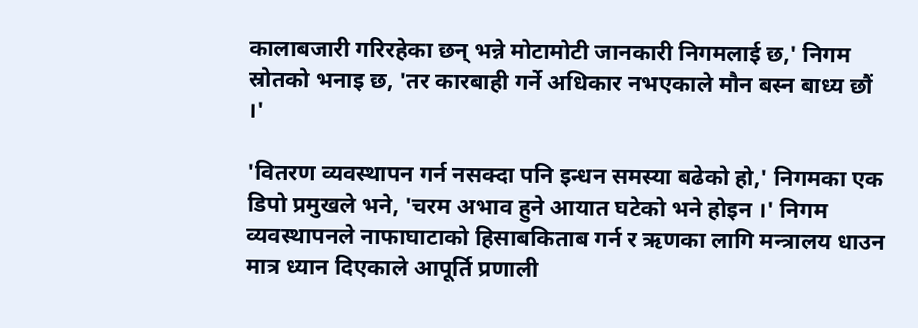कालाबजारी गरिरहेका छन् भन्ने मोटामोटी जानकारी निगमलाई छ,' निगम स्रोतको भनाइ छ, 'तर कारबाही गर्ने अधिकार नभएकाले मौन बस्न बाध्य छौं ।'

'वितरण व्यवस्थापन गर्न नसक्दा पनि इन्धन समस्या बढेको हो,' निगमका एक डिपो प्रमुखले भने, 'चरम अभाव हुने आयात घटेको भने होइन ।' निगम व्यवस्थापनले नाफाघाटाको हिसाबकिताब गर्न र ऋणका लागि मन्त्रालय धाउन मात्र ध्यान दिएकाले आपूर्ति प्रणाली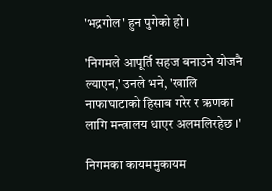'भद्रगोल' हुन पुगेको हो ।

'निगमले आपूर्ति सहज बनाउने योजनै ल्याएन,' उनले भने, 'खालि नाफाघाटाको हिसाब गरेर र ऋणका लागि मन्त्रालय धाएर अलमलिरहेछ ।'

निगमका कायममुकायम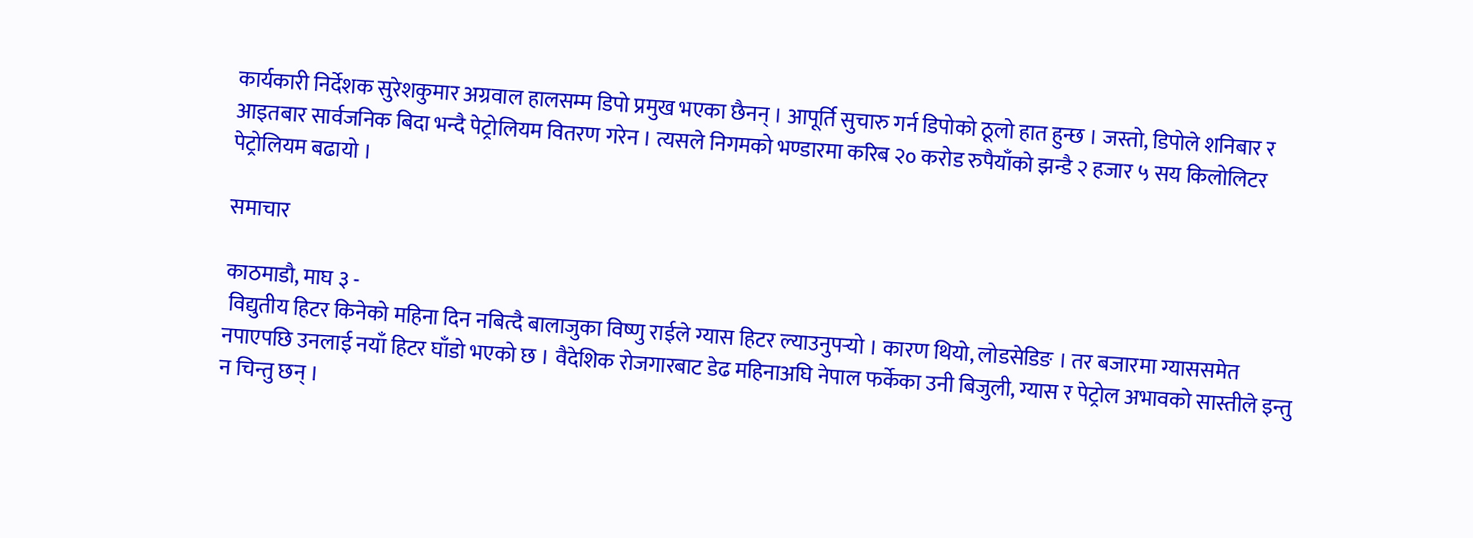कार्यकारी निर्देशक सुरेशकुमार अग्रवाल हालसम्म डिपो प्रमुख भएका छैनन् । आपूर्ति सुचारु गर्न डिपोको ठूलो हात हुन्छ । जस्तो, डिपोले शनिबार र आइतबार सार्वजनिक बिदा भन्दै पेट्रोलियम वितरण गरेन । त्यसले निगमको भण्डारमा करिब २० करोड रुपैयाँको झन्डै २ हजार ५ सय किलोलिटर पेट्रोलियम बढायो ।

समाचार

काठमाडौ, माघ ३ -
 विद्युतीय हिटर किनेको महिना दिन नबित्दै बालाजुका विष्णु राईले ग्यास हिटर ल्याउनुपर्‍यो । कारण थियो, लोडसेडिङ । तर बजारमा ग्याससमेत नपाएपछि उनलाई नयाँ हिटर घाँडो भएको छ । वैदेशिक रोजगारबाट डेढ महिनाअघि नेपाल फर्केका उनी बिजुली, ग्यास र पेट्रोल अभावको सास्तीले इन्तु न चिन्तु छन् ।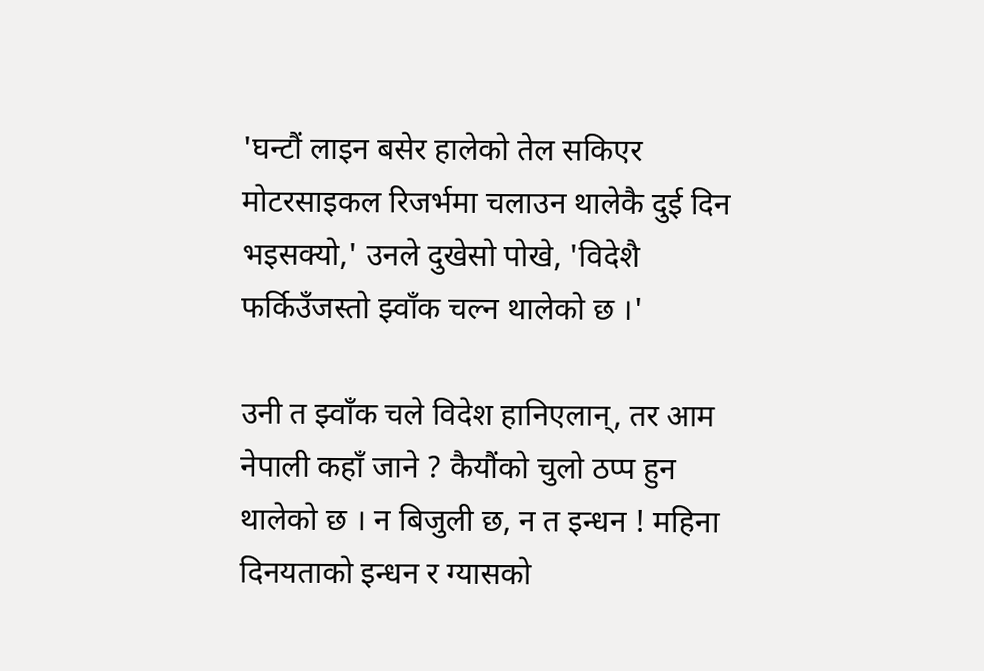'घन्टौं लाइन बसेर हालेको तेल सकिएर मोटरसाइकल रिजर्भमा चलाउन थालेकै दुई दिन भइसक्यो,' उनले दुखेसो पोखे, 'विदेशै फर्किउँजस्तो झ्वाँक चल्न थालेको छ ।'

उनी त झ्वाँक चले विदेश हानिएलान्, तर आम नेपाली कहाँ जाने ? कैयौंको चुलो ठप्प हुन थालेको छ । न बिजुली छ, न त इन्धन ! महिना दिनयताको इन्धन र ग्यासको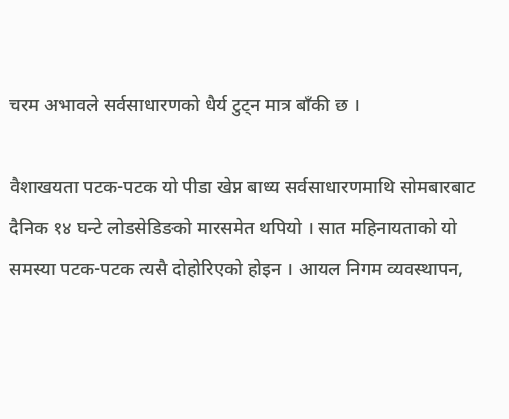चरम अभावले सर्वसाधारणको धैर्य टुट्न मात्र बाँकी छ ।

वैशाखयता पटक-पटक यो पीडा खेप्न बाध्य सर्वसाधारणमाथि सोमबारबाट दैनिक १४ घन्टे लोडसेडिङको मारसमेत थपियो । सात महिनायताको यो समस्या पटक-पटक त्यसै दोहोरिएको होइन । आयल निगम व्यवस्थापन,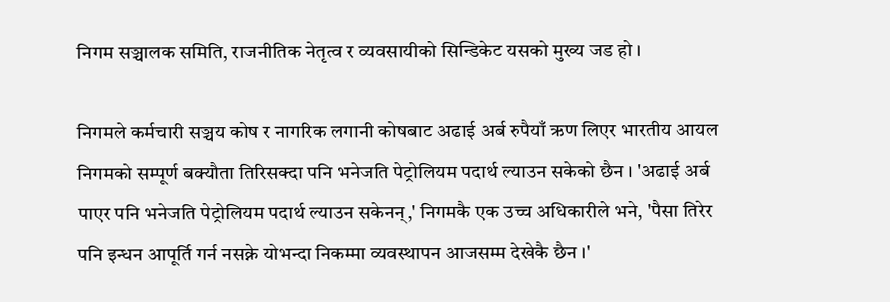निगम सञ्चालक समिति, राजनीतिक नेतृत्व र व्यवसायीको सिन्डिकेट यसको मुख्य जड हो ।

निगमले कर्मचारी सञ्चय कोष र नागरिक लगानी कोषबाट अढाई अर्ब रुपैयाँ ऋण लिएर भारतीय आयल निगमको सम्पूर्ण बक्यौता तिरिसक्दा पनि भनेजति पेट्रोलियम पदार्थ ल्याउन सकेको छैन । 'अढाई अर्ब पाएर पनि भनेजति पेट्रोलियम पदार्थ ल्याउन सकेनन्,' निगमकै एक उच्च अधिकारीले भने, 'पैसा तिरेर पनि इन्धन आपूर्ति गर्न नसक्ने योभन्दा निकम्मा व्यवस्थापन आजसम्म देखेकै छैन ।'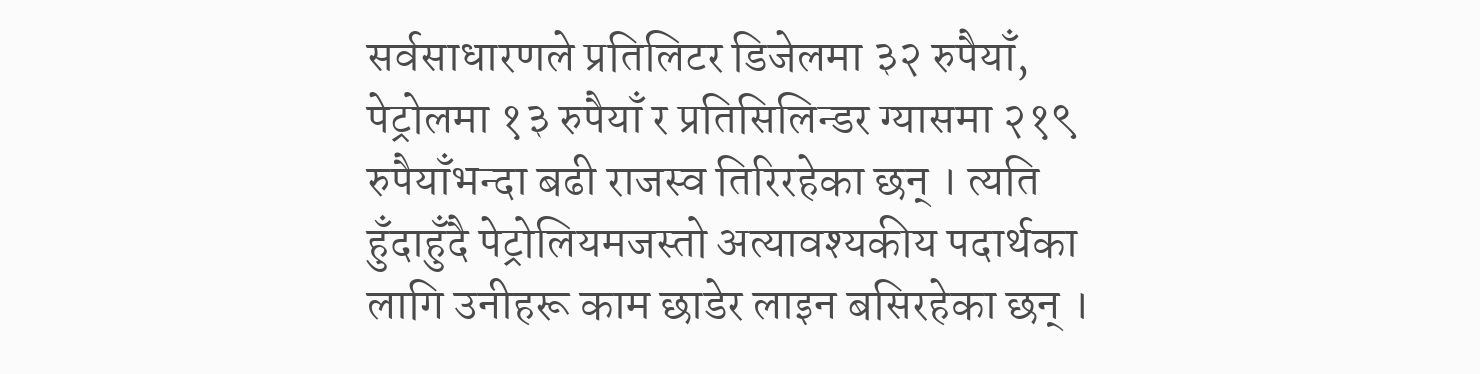सर्वसाधारणले प्रतिलिटर डिजेलमा ३२ रुपैयाँ, पेट्रोलमा १३ रुपैयाँ र प्रतिसिलिन्डर ग्यासमा २१९ रुपैयाँभन्दा बढी राजस्व तिरिरहेका छन् । त्यति हुँदाहुँदै पेट्रोलियमजस्तो अत्यावश्यकीय पदार्थका लागि उनीहरू काम छाडेर लाइन बसिरहेका छन् ।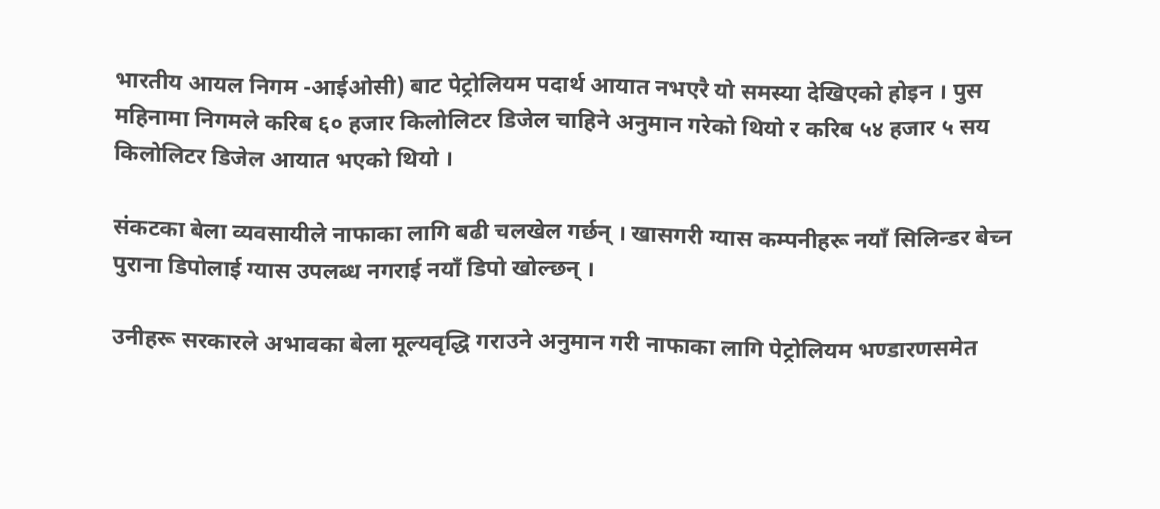भारतीय आयल निगम -आईओसी) बाट पेट्रोलियम पदार्थ आयात नभएरै यो समस्या देखिएको होइन । पुस महिनामा निगमले करिब ६० हजार किलोलिटर डिजेल चाहिने अनुमान गरेको थियो र करिब ५४ हजार ५ सय किलोलिटर डिजेल आयात भएको थियो ।

संकटका बेला व्यवसायीले नाफाका लागि बढी चलखेल गर्छन् । खासगरी ग्यास कम्पनीहरू नयाँ सिलिन्डर बेच्न पुराना डिपोलाई ग्यास उपलब्ध नगराई नयाँ डिपो खोल्छन् ।

उनीहरू सरकारले अभावका बेला मूल्यवृद्धि गराउने अनुमान गरी नाफाका लागि पेट्रोलियम भण्डारणसमेत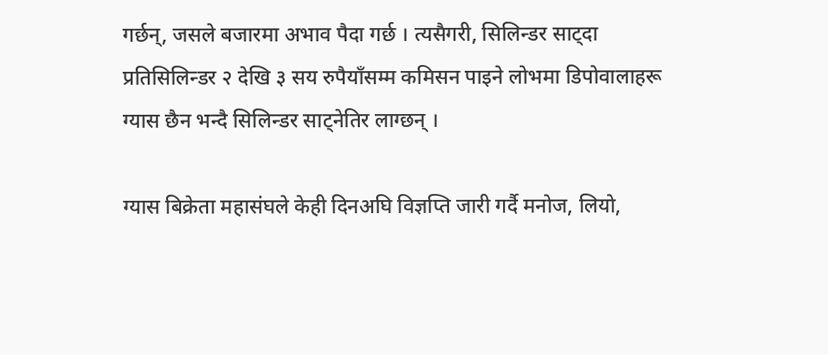गर्छन्, जसले बजारमा अभाव पैदा गर्छ । त्यसैगरी, सिलिन्डर साट्दा प्रतिसिलिन्डर २ देखि ३ सय रुपैयाँसम्म कमिसन पाइने लोभमा डिपोवालाहरू ग्यास छैन भन्दै सिलिन्डर साट्नेतिर लाग्छन् ।

ग्यास बिक्रेता महासंघले केही दिनअघि विज्ञप्ति जारी गर्दै मनोज, लियो,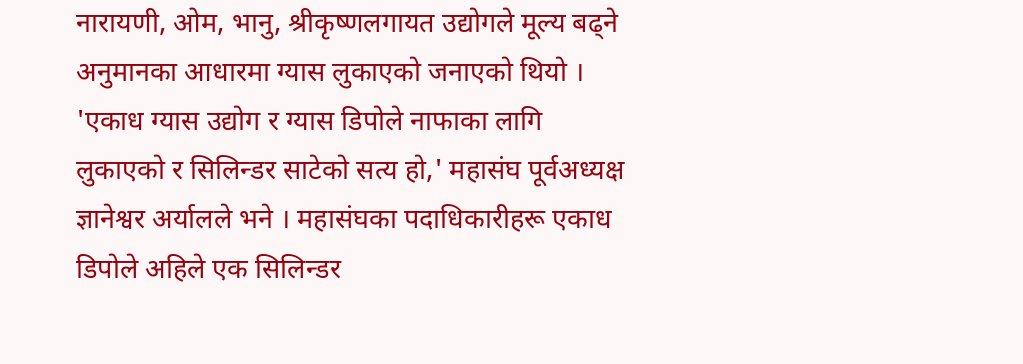नारायणी, ओम, भानु, श्रीकृष्णलगायत उद्योगले मूल्य बढ्ने अनुमानका आधारमा ग्यास लुकाएको जनाएको थियो । 'एकाध ग्यास उद्योग र ग्यास डिपोले नाफाका लागि लुकाएको र सिलिन्डर साटेको सत्य हो,' महासंघ पूर्वअध्यक्ष ज्ञानेश्वर अर्यालले भने । महासंघका पदाधिकारीहरू एकाध डिपोले अहिले एक सिलिन्डर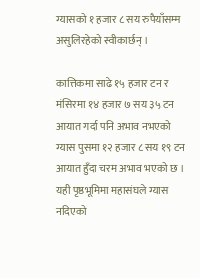ग्यासको १ हजार ८ सय रुपैयाँसम्म असुलिरहेको स्वीकार्छन् ।

कात्तिकमा साढे १५ हजार टन र मंसिरमा १४ हजार ७ सय ३५ टन आयात गर्दा पनि अभाव नभएको ग्यास पुसमा १२ हजार ८ सय १९ टन आयात हुँदा चरम अभाव भएको छ । यही पृष्ठभूमिमा महासंघले ग्यास नदिएको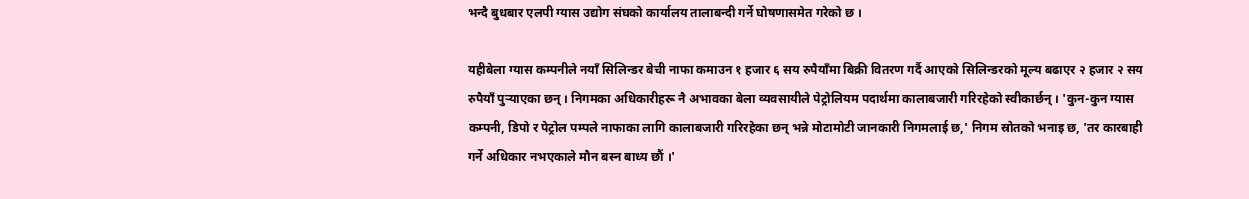भन्दै बुधबार एलपी ग्यास उद्योग संघको कार्यालय तालाबन्दी गर्ने घोषणासमेत गरेको छ ।

यहीबेला ग्यास कम्पनीले नयाँ सिलिन्डर बेची नाफा कमाउन १ हजार ६ सय रुपैयाँमा बिक्री वितरण गर्दै आएको सिलिन्डरको मूल्य बढाएर २ हजार २ सय रुपैयाँ पुर्‍याएका छन् । निगमका अधिकारीहरू नै अभावका बेला व्यवसायीले पेट्रोलियम पदार्थमा कालाबजारी गरिरहेको स्वीकार्छन् । 'कुन-कुन ग्यास कम्पनी, डिपो र पेट्रोल पम्पले नाफाका लागि कालाबजारी गरिरहेका छन् भन्ने मोटामोटी जानकारी निगमलाई छ,' निगम स्रोतको भनाइ छ, 'तर कारबाही गर्ने अधिकार नभएकाले मौन बस्न बाध्य छौं ।'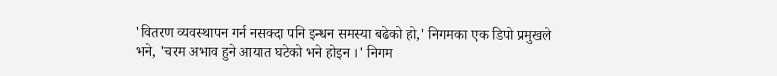'वितरण व्यवस्थापन गर्न नसक्दा पनि इन्धन समस्या बढेको हो,' निगमका एक डिपो प्रमुखले भने, 'चरम अभाव हुने आयात घटेको भने होइन ।' निगम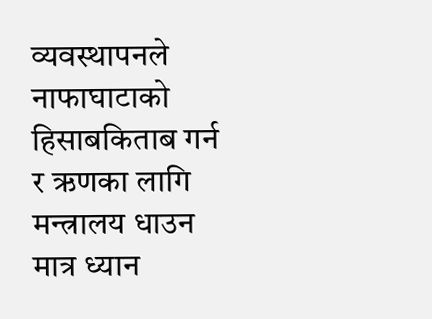व्यवस्थापनले नाफाघाटाको हिसाबकिताब गर्न र ऋणका लागि मन्त्रालय धाउन मात्र ध्यान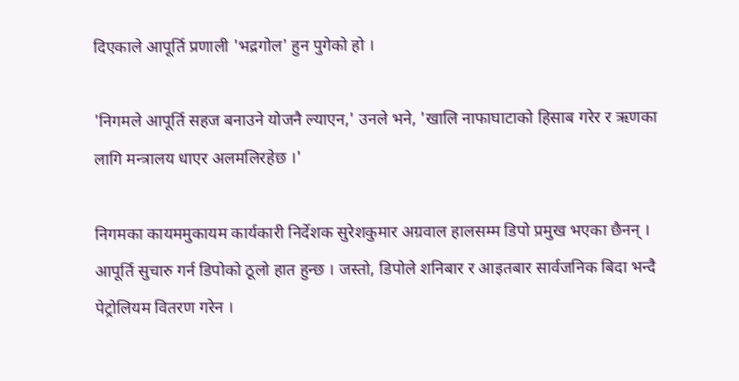दिएकाले आपूर्ति प्रणाली 'भद्रगोल' हुन पुगेको हो ।

'निगमले आपूर्ति सहज बनाउने योजनै ल्याएन,' उनले भने, 'खालि नाफाघाटाको हिसाब गरेर र ऋणका लागि मन्त्रालय धाएर अलमलिरहेछ ।'

निगमका कायममुकायम कार्यकारी निर्देशक सुरेशकुमार अग्रवाल हालसम्म डिपो प्रमुख भएका छैनन् । आपूर्ति सुचारु गर्न डिपोको ठूलो हात हुन्छ । जस्तो, डिपोले शनिबार र आइतबार सार्वजनिक बिदा भन्दै पेट्रोलियम वितरण गरेन ।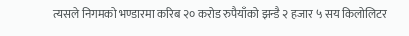त्यसले निगमको भण्डारमा करिब २० करोड रुपैयाँको झन्डै २ हजार ५ सय किलोलिटर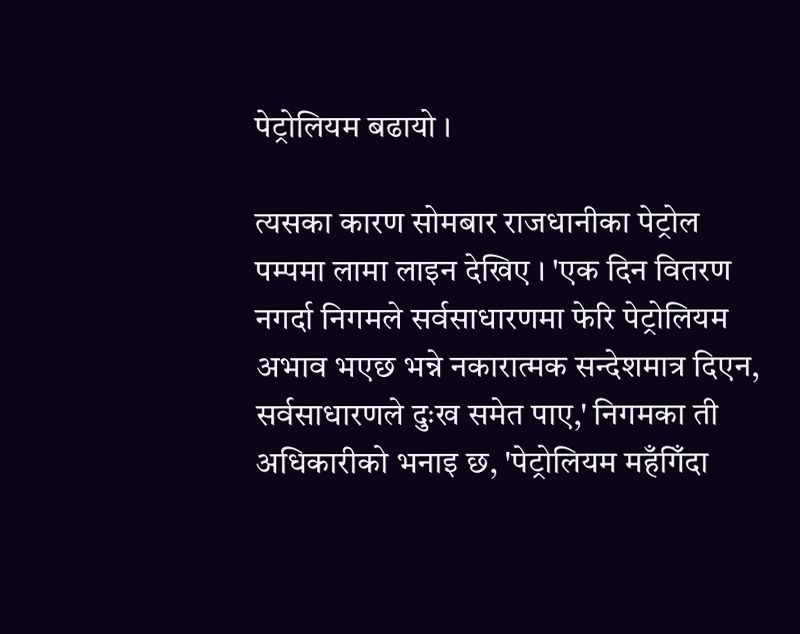पेट्रोलियम बढायो ।

त्यसका कारण सोमबार राजधानीका पेट्रोल पम्पमा लामा लाइन देखिए । 'एक दिन वितरण नगर्दा निगमले सर्वसाधारणमा फेरि पेट्रोलियम अभाव भएछ भन्ने नकारात्मक सन्देशमात्र दिएन, सर्वसाधारणले दुःख समेत पाए,' निगमका ती अधिकारीको भनाइ छ, 'पेट्रोलियम महँगिँदा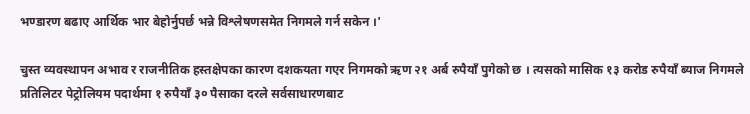भण्डारण बढाए आर्थिक भार बेहोर्नुपर्छ भन्ने विश्लेषणसमेत निगमले गर्न सकेन ।'

चुस्त व्यवस्थापन अभाव र राजनीतिक हस्तक्षेपका कारण दशकयता गएर निगमको ऋण २१ अर्ब रुपैयाँ पुगेको छ । त्यसको मासिक १३ करोड रुपैयाँ ब्याज निगमले प्रतिलिटर पेट्रोलियम पदार्थमा १ रुपैयाँ ३० पैसाका दरले सर्वसाधारणबाट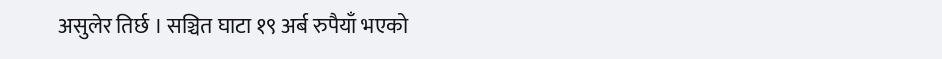असुलेर तिर्छ । सञ्चित घाटा १९ अर्ब रुपैयाँ भएको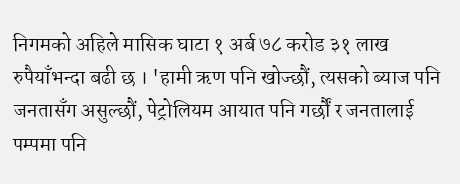निगमको अहिले मासिक घाटा १ अर्ब ७८ करोड ३१ लाख रुपैयाँभन्दा बढी छ । 'हामी ऋण पनि खोज्छौं, त्यसको ब्याज पनि जनतासँग असुल्छौं, पेट्रोलियम आयात पनि गर्छौं र जनतालाई पम्पमा पनि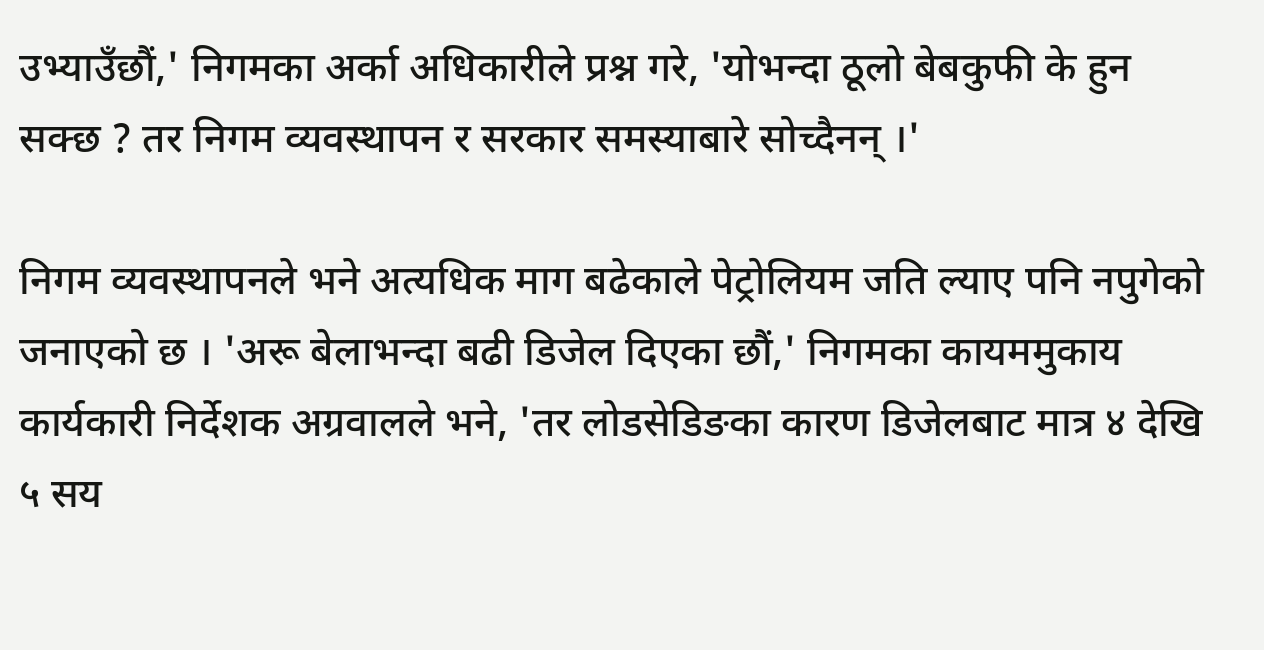उभ्याउँछौं,' निगमका अर्का अधिकारीले प्रश्न गरे, 'योभन्दा ठूलो बेबकुफी के हुन सक्छ ? तर निगम व्यवस्थापन र सरकार समस्याबारे सोच्दैनन् ।'

निगम व्यवस्थापनले भने अत्यधिक माग बढेकाले पेट्रोलियम जति ल्याए पनि नपुगेको जनाएको छ । 'अरू बेलाभन्दा बढी डिजेल दिएका छौं,' निगमका कायममुकाय कार्यकारी निर्देशक अग्रवालले भने, 'तर लोडसेडिङका कारण डिजेलबाट मात्र ४ देखि ५ सय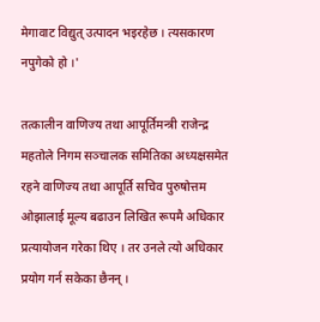मेगावाट विद्युत् उत्पादन भइरहेछ । त्यसकारण नपुगेको हो ।'

तत्कालीन वाणिज्य तथा आपूर्तिमन्त्री राजेन्द्र महतोले निगम सञ्चालक समितिका अध्यक्षसमेत रहने वाणिज्य तथा आपूर्ति सचिव पुरुषोत्तम ओझालाई मूल्य बढाउन लिखित रूपमै अधिकार प्रत्यायोजन गरेका थिए । तर उनले त्यो अधिकार प्रयोग गर्न सकेका छैनन् ।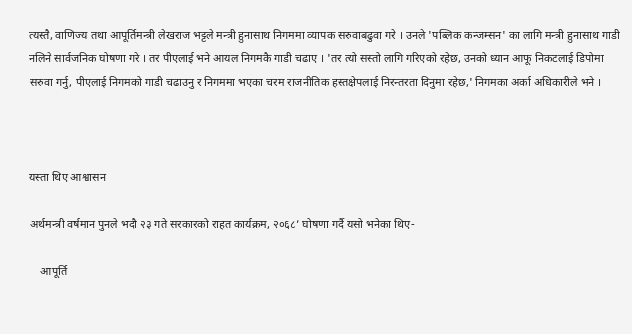त्यस्तै, वाणिज्य तथा आपूर्तिमन्त्री लेखराज भट्टले मन्त्री हुनासाथ निगममा व्यापक सरुवाबढुवा गरे । उनले 'पब्लिक कन्जम्सन' का लागि मन्त्री हुनासाथ गाडी नलिने सार्वजनिक घोषणा गरे । तर पीएलाई भने आयल निगमकै गाडी चढाए । 'तर त्यो सस्तो लागि गरिएको रहेछ, उनको ध्यान आफू निकटलाई डिपोमा सरुवा गर्नु, पीएलाई निगमको गाडी चढाउनु र निगममा भएका चरम राजनीतिक हस्तक्षेपलाई निरन्तरता दिनुमा रहेछ,' निगमका अर्का अधिकारीले भने ।



यस्ता थिए आश्वासन

अर्थमन्त्री वर्षमान पुनले भदौ २३ गते सरकारको राहत कार्यक्रम, २०६८’ घोषणा गर्दै यसो भनेका थिए-

    आपूर्ति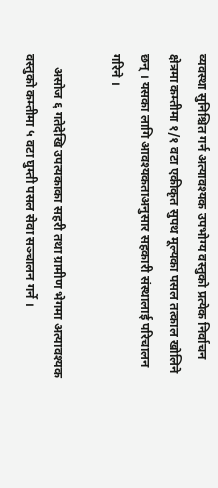व्यवस्था सुनिश्चित गर्न अत्यावश्यक उपभोग्य वस्तुको प्रत्येक निर्वाचन क्षेत्रमा कम्तीमा १/१ वटा एकीकृत सुपथ मूल्यका पसल तत्काल खोलिने छन् । यसका लागि आवश्यकताअनुसार सहकारी संस्थालाई परिचालन गरिने ।

    असोज ६ गतेदेखि उपत्यकाका सहरी तथा ग्रामीण भेगमा अत्यावश्यक वस्तुको कम्तीमा ५ वटा घुम्ती पसल सेवा सञ्चालन गर्ने ।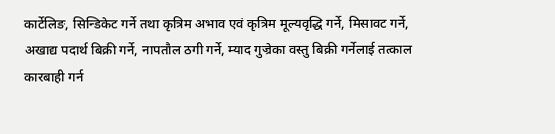कार्टेलिङ, सिन्डिकेट गर्ने तथा कृत्रिम अभाव एवं कृत्रिम मूल्यवृद्धि गर्ने, मिसावट गर्ने, अखाद्य पदार्थ बिक्री गर्ने, नापतौल ठगी गर्ने, म्याद गुज्रेका वस्तु बिक्री गर्नेलाई तत्काल कारबाही गर्न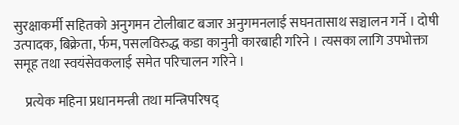सुरक्षाकर्मी सहितको अनुगमन टोलीबाट बजार अनुगमनलाई सघनतासाथ सञ्चालन गर्ने । दोषी उत्पादक, बिक्रेता, र्फम, पसलविरुद्ध कडा कानुनी कारबाही गरिने । त्यसका लागि उपभोक्ता समूह तथा स्वयंसेवकलाई समेत परिचालन गरिने ।

    प्रत्येक महिना प्रधानमन्त्री तथा मन्त्रिपरिषद्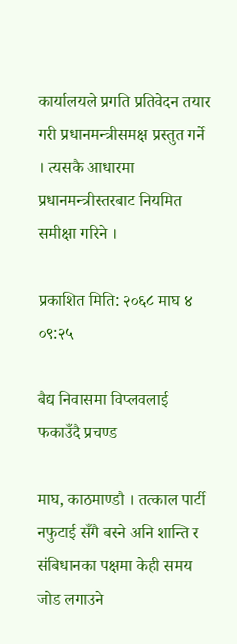कार्यालयले प्रगति प्रतिवेदन तयार गरी प्रधानमन्त्रीसमक्ष प्रस्तुत गर्ने । त्यसकै आधारमा प्रधानमन्त्रीस्तरबाट नियमित समीक्षा गरिने ।

प्रकाशित मिति: २०६८ माघ ४ ०९:२५

बैद्य निवासमा विप्लवलाई फकाउँदै प्रचण्ड

माघ, काठमाण्डौ । तत्काल पार्टी नफुटाई सँगै बस्ने अनि शान्ति र संबिधानका पक्षमा केही समय जोड लगाउने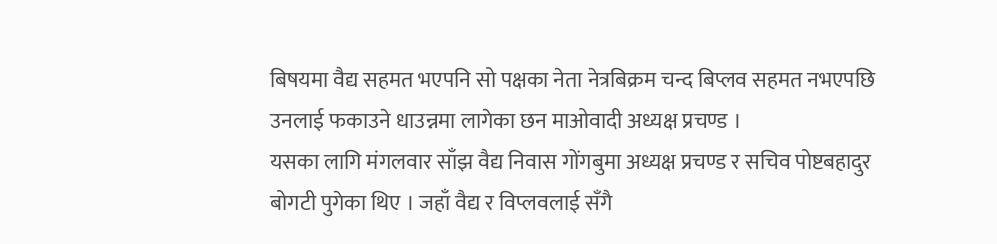बिषयमा वैद्य सहमत भएपनि सो पक्षका नेता नेत्रबिक्रम चन्द बिप्लव सहमत नभएपछि उनलाई फकाउने धाउन्नमा लागेका छन माओवादी अध्यक्ष प्रचण्ड ।
यसका लागि मंगलवार साँझ वैद्य निवास गोंगबुमा अध्यक्ष प्रचण्ड र सचिव पोष्टबहादुर बोगटी पुगेका थिए । जहाँ वैद्य र विप्लवलाई सँगै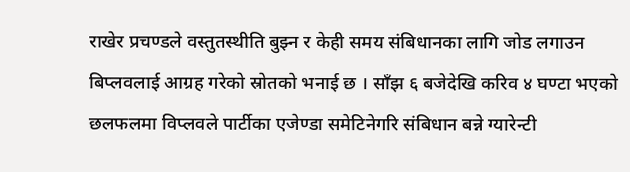राखेर प्रचण्डले वस्तुतस्थीति बुझ्न र केही समय संबिधानका लागि जोड लगाउन बिप्लवलाई आग्रह गरेको स्रोतको भनाई छ । साँझ ६ बजेदेखि करिव ४ घण्टा भएको छलफलमा विप्लवले पार्टीका एजेण्डा समेटिनेगरि संबिधान बन्ने ग्यारेन्टी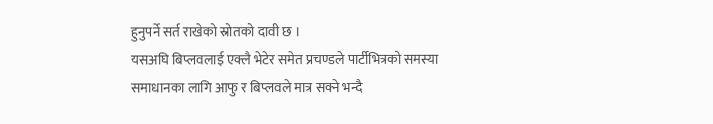हुनुपर्ने सर्त राखेको स्रोतको दावी छ ।
यसअघि बिप्लवलाई एक्लै भेटेर समेत प्रचण्डले पार्टीभित्रको समस्या समाधानका लागि आफु र बिप्लवले मात्र सक्ने भन्दै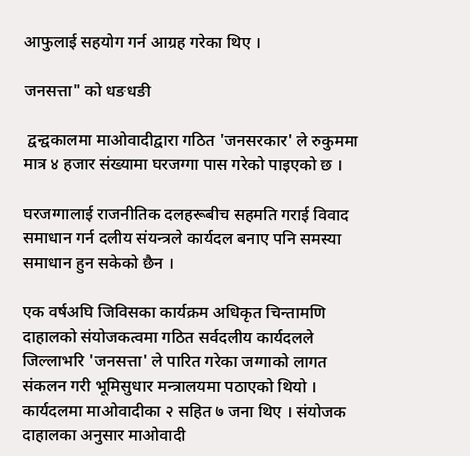आफुलाई सहयोग गर्न आग्रह गरेका थिए ।

जनसत्ता" को धङधङी

 द्वन्द्वकालमा माओवादीद्वारा गठित 'जनसरकार' ले रुकुममा मात्र ४ हजार संख्यामा घरजग्गा पास गरेको पाइएको छ ।

घरजग्गालाई राजनीतिक दलहरूबीच सहमति गराई विवाद समाधान गर्न दलीय संयन्त्रले कार्यदल बनाए पनि समस्या समाधान हुन सकेको छैन ।

एक वर्षअघि जिविसका कार्यक्रम अधिकृत चिन्तामणि दाहालको संयोजकत्वमा गठित सर्वदलीय कार्यदलले जिल्लाभरि 'जनसत्ता' ले पारित गरेका जग्गाको लागत संकलन गरी भूमिसुधार मन्त्रालयमा पठाएको थियो । कार्यदलमा माओवादीका २ सहित ७ जना थिए । संयोजक दाहालका अनुसार माओवादी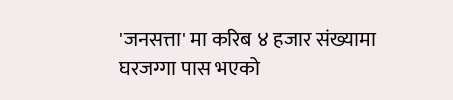'जनसत्ता' मा करिब ४ हजार संख्यामा घरजग्गा पास भएको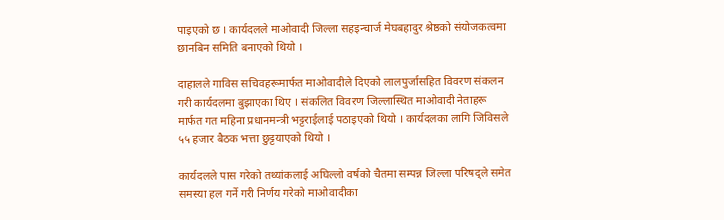पाइएको छ । कार्यदलले माओवादी जिल्ला सहइन्चार्ज मेघबहादुर श्रेष्ठको संयोजकत्वमा छानबिन समिति बनाएको थियो ।

दाहालले गाविस सचिवहरूमार्फत माओवादीले दिएको लालपुर्जासहित विवरण संकलन गरी कार्यदलमा बुझाएका थिए । संकलित विवरण जिल्लास्थित माओवादी नेताहरू मार्फत गत महिना प्रधानमन्त्री भट्टराईलाई पठाइएको थियो । कार्यदलका लागि जिविसले ५५ हजार बैठक भत्ता छुट्टयाएको थियो ।

कार्यदलले पास गरेको तथ्यांकलाई अघिल्लो वर्षको चैतमा सम्पन्न जिल्ला परिषद्ले समेत समस्या हल गर्ने गरी निर्णय गरेको माओवादीका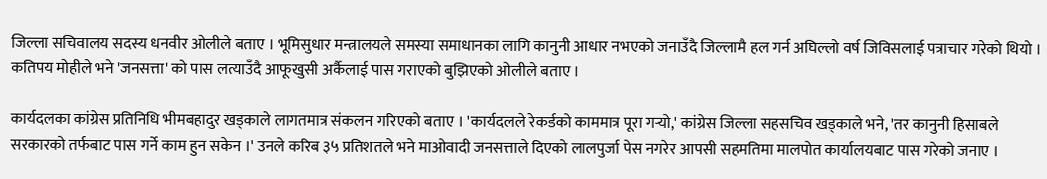जिल्ला सचिवालय सदस्य धनवीर ओलीले बताए । भूमिसुधार मन्त्रालयले समस्या समाधानका लागि कानुनी आधार नभएको जनाउँदै जिल्लामै हल गर्न अघिल्लो वर्ष जिविसलाई पत्राचार गरेको थियो । कतिपय मोहीले भने 'जनसत्ता' को पास लत्याउँदै आफूखुसी अर्कैलाई पास गराएको बुझिएको ओलीले बताए ।

कार्यदलका कांग्रेस प्रतिनिधि भीमबहादुर खड्काले लागतमात्र संकलन गरिएको बताए । 'कार्यदलले रेकर्डको काममात्र पूरा गर्‍यो,' कांग्रेस जिल्ला सहसचिव खड्काले भने, 'तर कानुनी हिसाबले सरकारको तर्फबाट पास गर्ने काम हुन सकेन ।' उनले करिब ३५ प्रतिशतले भने माओवादी जनसत्ताले दिएको लालपुर्जा पेस नगरेर आपसी सहमतिमा मालपोत कार्यालयबाट पास गरेको जनाए ।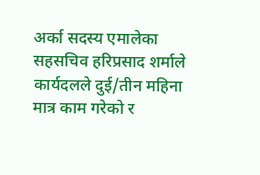अर्का सदस्य एमालेका सहसचिव हरिप्रसाद शर्माले कार्यदलले दुई/तीन महिना मात्र काम गरेको र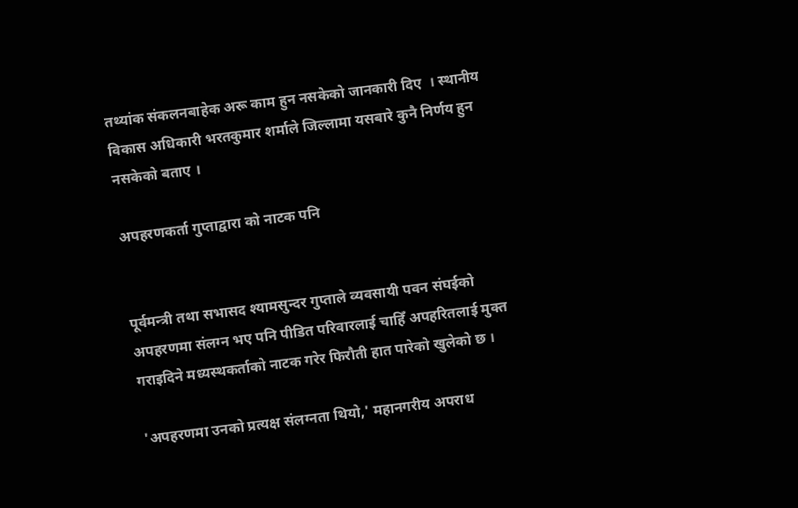तथ्यांक संकलनबाहेक अरू काम हुन नसकेको जानकारी दिए  । स्थानीय विकास अधिकारी भरतकुमार शर्माले जिल्लामा यसबारे कुनै निर्णय हुन नसकेको बताए ।

अपहरणकर्ता गुप्ताद्वारा को नाटक पनि


पूर्वमन्त्री तथा सभासद श्यामसुन्दर गुप्ताले व्यवसायी पवन संघईको अपहरणमा संलग्न भए पनि पीडित परिवारलाई चाहिँ अपहरितलाई मुक्त गराइदिने मध्यस्थकर्ताको नाटक गरेर फिरौती हात पारेको खुलेको छ ।

'अपहरणमा उनको प्रत्यक्ष संलग्नता थियो,' महानगरीय अपराध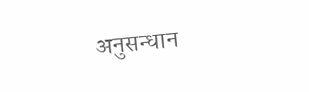अनुसन्धान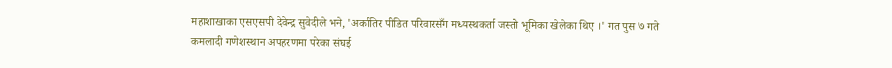महाशाखाका एसएसपी देवेन्द्र सुवेदीले भने, 'अर्कातिर पीडित परिवारसँग मध्यस्थकर्ता जस्तो भूमिका खेलेका थिए ।' गत पुस ७ गते कमलादी गणेशस्थान अपहरणमा परेका संघई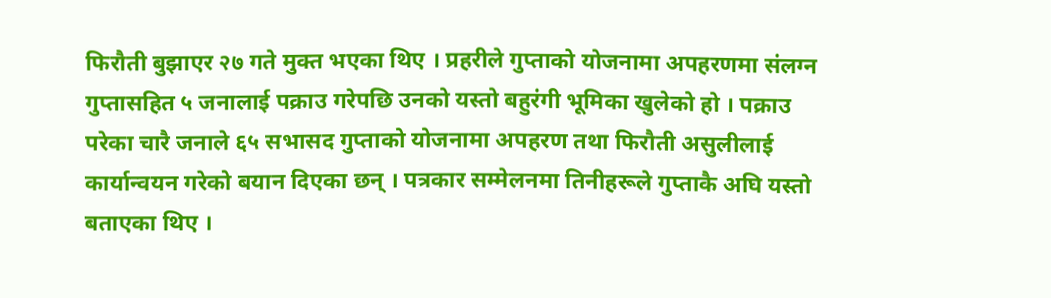फिरौती बुझाएर २७ गते मुक्त भएका थिए । प्रहरीले गुप्ताको योजनामा अपहरणमा संलग्न गुप्तासहित ५ जनालाई पक्राउ गरेपछि उनको यस्तो बहुरंगी भूमिका खुलेको हो । पक्राउ परेका चारै जनाले ६५ सभासद गुप्ताको योजनामा अपहरण तथा फिरौती असुलीलाई कार्यान्वयन गरेको बयान दिएका छन् । पत्रकार सम्मेलनमा तिनीहरूले गुप्ताकै अघि यस्तो बताएका थिए ।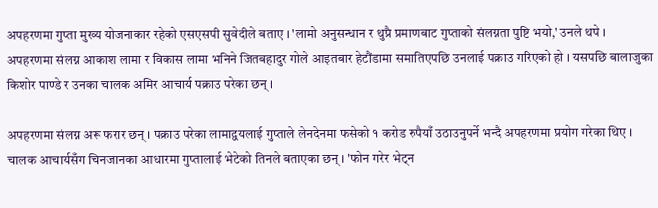अपहरणमा गुप्ता मुख्य योजनाकार रहेको एसएसपी सुवेदीले बताए । 'लामो अनुसन्धान र थुप्रै प्रमाणबाट गुप्ताको संलग्नता पुष्टि भयो,' उनले थपे । अपहरणमा संलग्न आकाश लामा र विकास लामा भनिने जितबहादुर गोले आइतबार हेटौंडामा समातिएपछि उनलाई पक्राउ गरिएको हो । यसपछि बालाजुका किशोर पाण्डे र उनका चालक अमिर आचार्य पक्राउ परेका छन् ।

अपहरणमा संलग्न अरू फरार छन् । पक्राउ परेका लामाद्वयलाई गुप्ताले लेनदेनमा फसेको १ करोड रुपैयाँ उठाउनुपर्ने भन्दै अपहरणमा प्रयोग गरेका थिए । चालक आचार्यसँग चिनजानका आधारमा गुप्तालाई भेटेको तिनले बताएका छन् । 'फोन गरेर भेट्न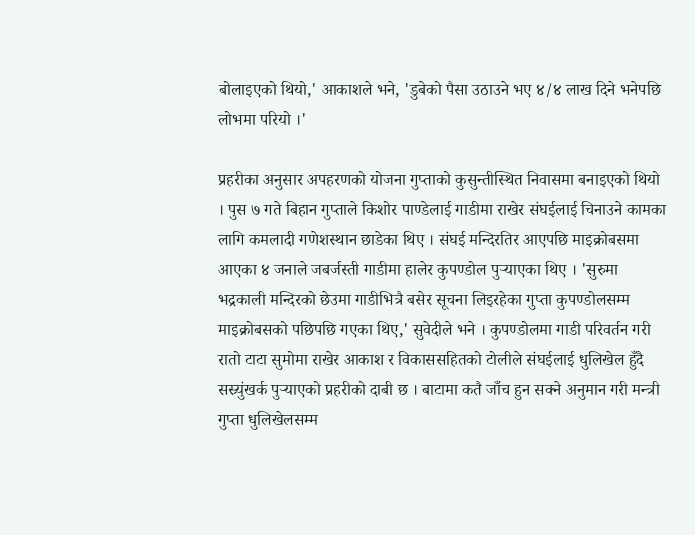बोलाइएको थियो,' आकाशले भने, 'डुबेको पैसा उठाउने भए ४/४ लाख दिने भनेपछि लोभमा परियो ।'

प्रहरीका अनुसार अपहरणको योजना गुप्ताको कुसुन्तीस्थित निवासमा बनाइएको थियो । पुस ७ गते बिहान गुप्ताले किशोर पाण्डेलाई गाडीमा राखेर संघईलाई चिनाउने कामका लागि कमलादी गणेशस्थान छाडेका थिए । संघई मन्दिरतिर आएपछि माइक्रोबसमा आएका ४ जनाले जबर्जस्ती गाडीमा हालेर कुपण्डोल पुर्‍याएका थिए । 'सुरुमा भद्रकाली मन्दिरको छेउमा गाडीभित्रै बसेर सूचना लिइरहेका गुप्ता कुपण्डोलसम्म माइक्रोबसको पछिपछि गएका थिए,' सुवेदीले भने । कुपण्डोलमा गाडी परिवर्तन गरी रातो टाटा सुमोमा राखेर आकाश र विकाससहितको टोलीले संघईलाई धुलिखेल हुँदै सस्र्युंखर्क पुर्‍याएको प्रहरीको दाबी छ । बाटामा कतै जाँच हुन सक्ने अनुमान गरी मन्त्री गुप्ता धुलिखेलसम्म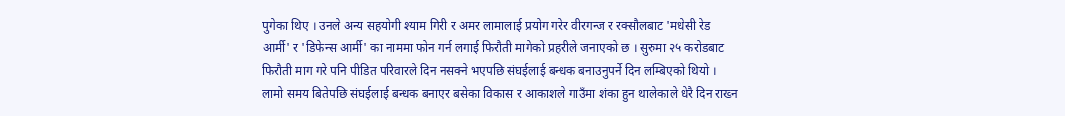पुगेका थिए । उनले अन्य सहयोगी श्याम गिरी र अमर लामालाई प्रयोग गरेर वीरगन्ज र रक्सौलबाट 'मधेसी रेड आर्मी' र 'डिफेन्स आर्मी' का नाममा फोन गर्न लगाई फिरौती मागेको प्रहरीले जनाएको छ । सुरुमा २५ करोडबाट फिरौती माग गरे पनि पीडित परिवारले दिन नसक्ने भएपछि संघईलाई बन्धक बनाउनुपर्ने दिन लम्बिएको थियो । लामो समय बितेपछि संघईलाई बन्धक बनाएर बसेका विकास र आकाशले गाउँमा शंका हुन थालेकाले धेरै दिन राख्न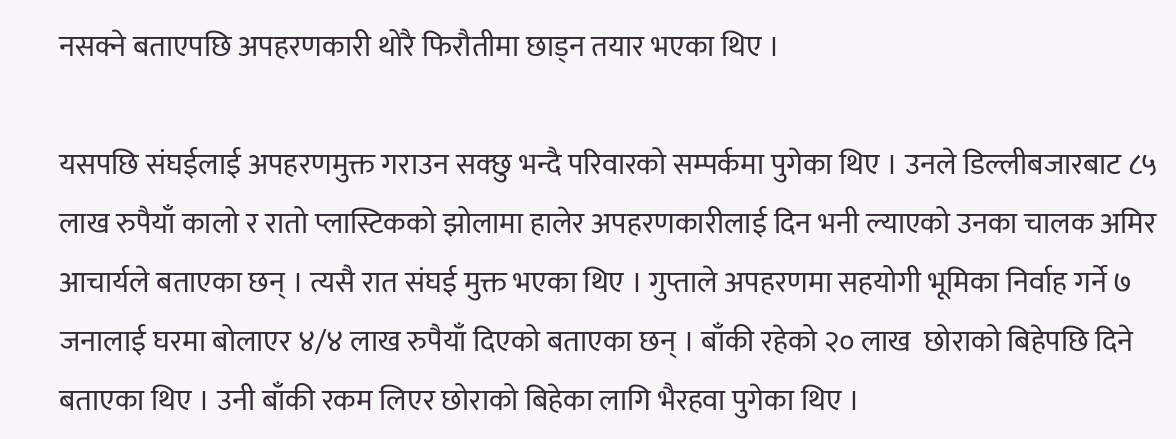नसक्ने बताएपछि अपहरणकारी थोरै फिरौतीमा छाड्न तयार भएका थिए ।

यसपछि संघईलाई अपहरणमुक्त गराउन सक्छु भन्दै परिवारको सम्पर्कमा पुगेका थिए । उनले डिल्लीबजारबाट ८५ लाख रुपैयाँ कालो र रातो प्लास्टिकको झोलामा हालेर अपहरणकारीलाई दिन भनी ल्याएको उनका चालक अमिर आचार्यले बताएका छन् । त्यसै रात संघई मुक्त भएका थिए । गुप्ताले अपहरणमा सहयोगी भूमिका निर्वाह गर्ने ७ जनालाई घरमा बोलाएर ४/४ लाख रुपैयाँ दिएको बताएका छन् । बाँकी रहेको २० लाख  छोराको बिहेपछि दिने बताएका थिए । उनी बाँकी रकम लिएर छोराको बिहेका लागि भैरहवा पुगेका थिए ।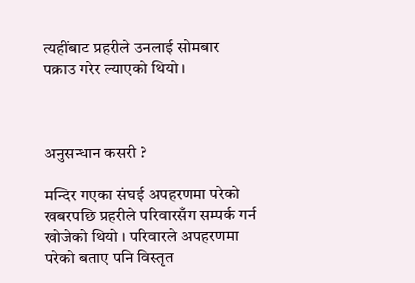त्यहींबाट प्रहरीले उनलाई सोमबार पक्राउ गरेर ल्याएको थियो ।



अनुसन्धान कसरी ?

मन्दिर गएका संघई अपहरणमा परेको खबरपछि प्रहरीले परिवारसँग सम्पर्क गर्न खोजेको थियो । परिवारले अपहरणमा परेको बताए पनि विस्तृत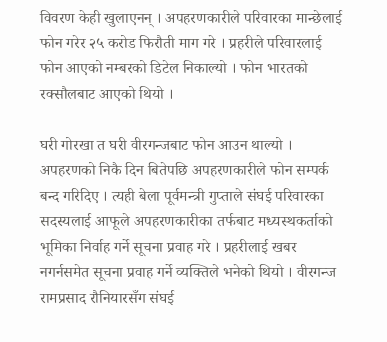विवरण केही खुलाएनन् । अपहरणकारीले परिवारका मान्छेलाई फोन गरेर २५ करोड फिरौती माग गरे । प्रहरीले परिवारलाई फोन आएको नम्बरको डिटेल निकाल्यो । फोन भारतको रक्सौलबाट आएको थियो ।

घरी गोरखा त घरी वीरगन्जबाट फोन आउन थाल्यो । अपहरणको निकै दिन बितेपछि अपहरणकारीले फोन सम्पर्क बन्द गरिदिए । त्यही बेला पूर्वमन्त्री गुप्ताले संघई परिवारका सदस्यलाई आफूले अपहरणकारीका तर्फबाट मध्यस्थकर्ताको भूमिका निर्वाह गर्ने सूचना प्रवाह गरे । प्रहरीलाई खबर नगर्नसमेत सूचना प्रवाह गर्ने व्यक्तिले भनेको थियो । वीरगन्ज रामप्रसाद रौनियारसँग संघई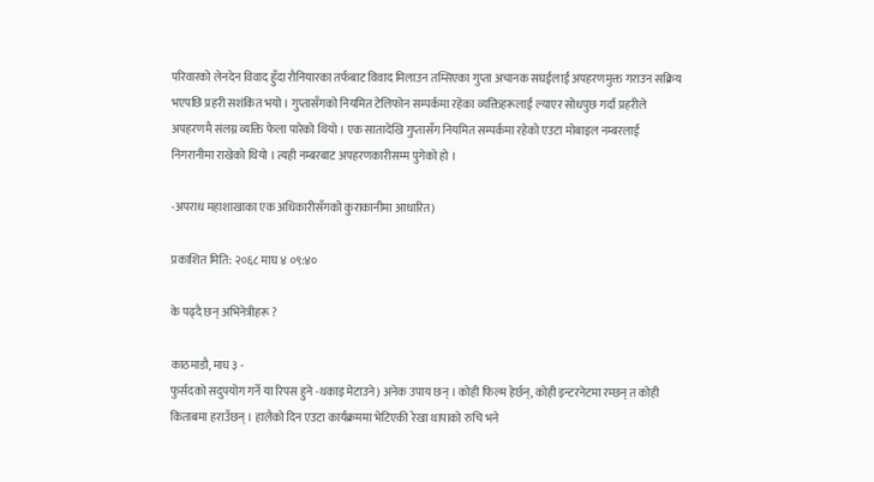परिवारको लेनदेन विवाद हुँदा रौनियारका तर्फबाट विवाद मिलाउन तम्सिएका गुप्ता अचानक सघईलाई अपहरणमुक्त गराउन सक्रिय भएपछि प्रहरी सशंकित भयो । गुप्तासँगको नियमित टेलिफोन सम्पर्कमा रहेका व्यक्तिहरूलाई ल्याएर सोधपुछ गर्दा प्रहरीले अपहरणमै संलग्न व्यक्ति फेला पारेको थियो । एक सातादेखि गुप्तासँग नियमित सम्पर्कमा रहेको एउटा मोबाइल नम्बरलाई निगरानीमा राखेको थियो । त्यही नम्बरबाट अपहरणकारीसम्म पुगेको हो ।

-अपराध महाशाखाका एक अधिकारीसँगको कुराकानीमा आधारित)

प्रकाशित मिति: २०६८ माघ ४ ०९:४०

के पढ्दै छन् अभिनेत्रीहरू ?

काठमाडौ, माघ ३ -
फुर्सदको सदुपयोग गर्ने या रिपस हुने -थकाइ मेटाउने) अनेक उपाय छन् । कोही फिल्म हेर्छन्, कोही इन्टरनेटमा रम्छन् त कोही किताबमा हराउँछन् । हालैको दिन एउटा कार्यक्रममा भेटिएकी रेखा थापाको रुचि भने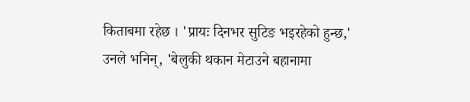किताबमा रहेछ । 'प्रायः दिनभर सुटिङ भइरहेको हुन्छ,' उनले भनिन्, 'बेलुकी थकान मेटाउने बहानामा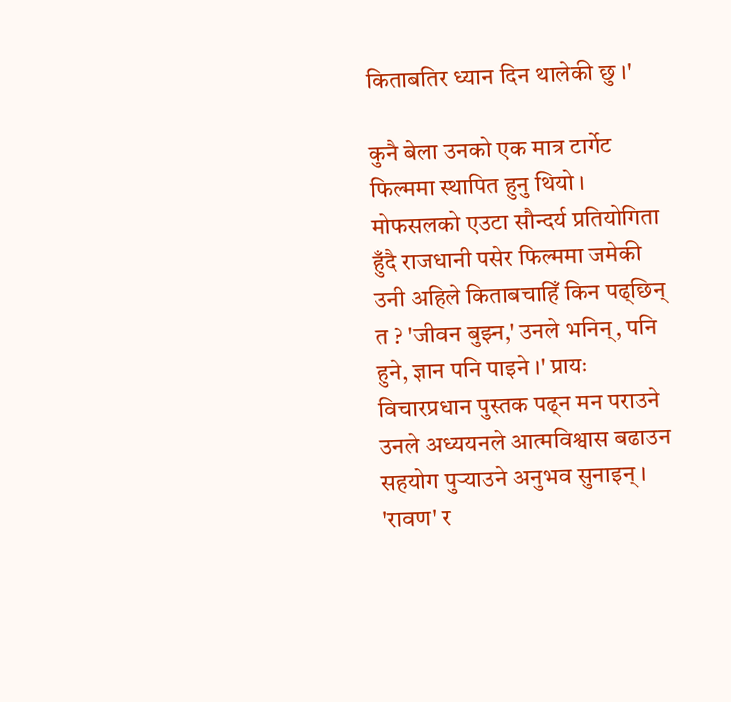किताबतिर ध्यान दिन थालेकी छु ।'

कुनै बेला उनको एक मात्र टार्गेट फिल्ममा स्थापित हुनु थियो । मोफसलको एउटा सौन्दर्य प्रतियोगिता हुँदै राजधानी पसेर फिल्ममा जमेकी उनी अहिले किताबचाहिँ किन पढ्छिन् त ? 'जीवन बुझ्न,' उनले भनिन्, पनि हुने, ज्ञान पनि पाइने ।' प्रायः विचारप्रधान पुस्तक पढ्न मन पराउने उनले अध्ययनले आत्मविश्वास बढाउन सहयोग पुर्‍याउने अनुभव सुनाइन् । 'रावण' र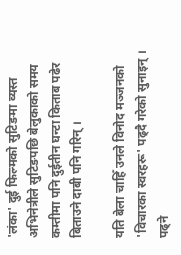'लंका' दुई फिल्मको सुटिङमा व्यस्त अभिनेत्रीले सुटिङपछि बेलुकाको समय कम्तीमा पनि दुईतीन घन्टा किताब पढेर बिताउने दाबी पनि गरिन् ।

यति बेला चाहिँ उनले विनोद मञ्जनको 'विचारका स्वरहरू' पढ्दै गरेको सुनाइन् । पढ्ने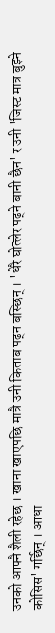उनको आफ्नै शैली रहेछ । खाना खाएपछि मात्रै उनी किताब पढ्न बस्छिन् । 'धेरै घोत्लेर पढ्ने बानी छैन' र उनी 'जिस्ट मात्र बुझ्ने कोसिस' गर्छिन् । आधा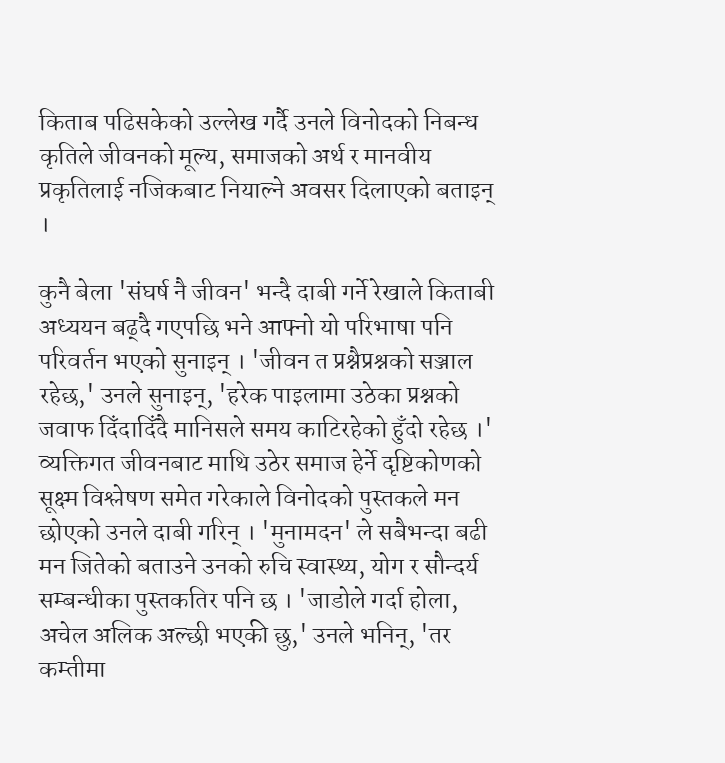किताब पढिसकेको उल्लेख गर्दै उनले विनोदको निबन्ध कृतिले जीवनको मूल्य, समाजको अर्थ र मानवीय प्रकृतिलाई नजिकबाट नियाल्ने अवसर दिलाएको बताइन् ।

कुनै बेला 'संघर्ष नै जीवन' भन्दै दाबी गर्ने रेखाले किताबी अध्ययन बढ्दै गएपछि भने आफ्नो यो परिभाषा पनि परिवर्तन भएको सुनाइन् । 'जीवन त प्रश्नैप्रश्नको सञ्जाल रहेछ,' उनले सुनाइन्, 'हरेक पाइलामा उठेका प्रश्नको जवाफ दिँदादिँदै मानिसले समय काटिरहेको हुँदो रहेछ ।' व्यक्तिगत जीवनबाट माथि उठेर समाज हेर्ने दृष्टिकोणको सूक्ष्म विश्लेषण समेत गरेकाले विनोदको पुस्तकले मन छोएको उनले दाबी गरिन् । 'मुनामदन' ले सबैभन्दा बढी मन जितेको बताउने उनको रुचि स्वास्थ्य, योग र सौन्दर्य सम्बन्धीका पुस्तकतिर पनि छ । 'जाडोले गर्दा होला, अचेल अलिक अल्छी भएकी छु,' उनले भनिन्, 'तर कम्तीमा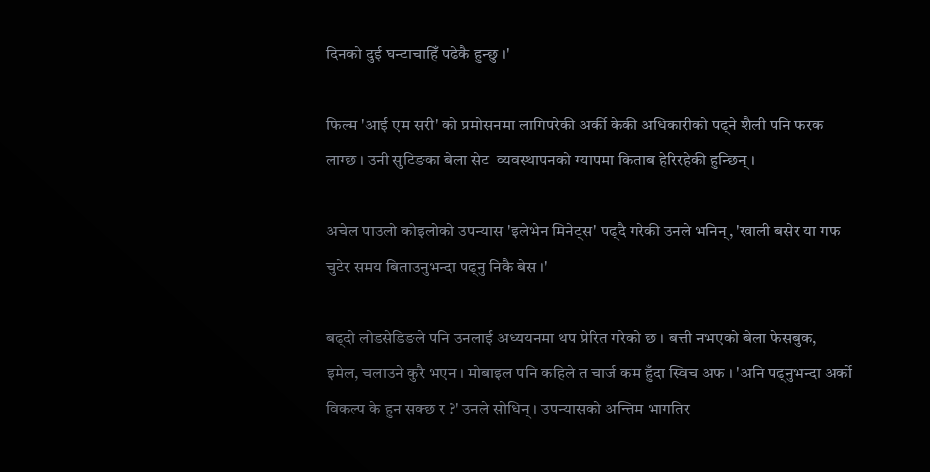दिनको दुई घन्टाचाहिँ पढेकै हुन्छु ।'

फिल्म 'आई एम सरी' को प्रमोसनमा लागिपरेकी अर्की केकी अधिकारीको पढ्ने शैली पनि फरक लाग्छ । उनी सुटिङका बेला सेट  व्यवस्थापनको ग्यापमा किताब हेरिरहेकी हुन्छिन् ।

अचेल पाउलो कोइलोको उपन्यास 'इलेभेन मिनेट्स' पढ्दै गरेकी उनले भनिन्, 'खाली बसेर या गफ चुटेर समय बिताउनुभन्दा पढ्नु निकै बेस ।'

बढ्दो लोडसेडिङले पनि उनलाई अध्ययनमा थप प्रेरित गरेको छ । बत्ती नभएको बेला फेसबुक, इमेल, चलाउने कुरै भएन । मोबाइल पनि कहिले त चार्ज कम हुँदा स्विच अफ । 'अनि पढ्नुभन्दा अर्को विकल्प के हुन सक्छ र ?' उनले सोधिन् । उपन्यासको अन्तिम भागतिर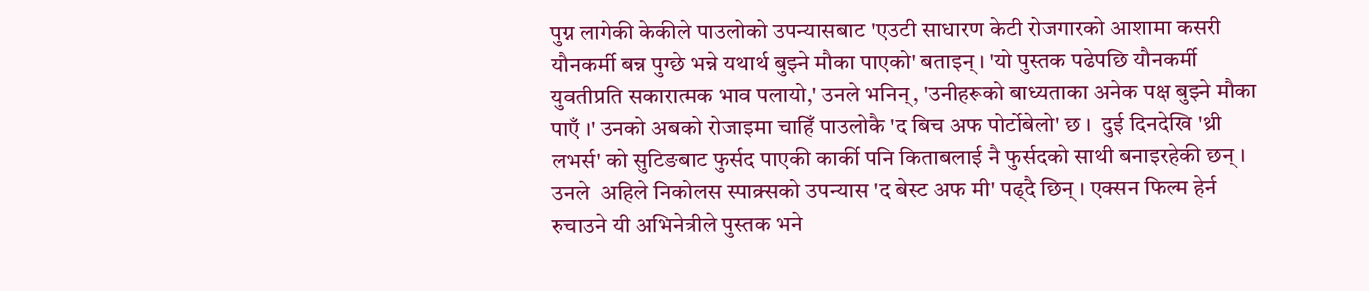पुग्न लागेकी केकीले पाउलोको उपन्यासबाट 'एउटी साधारण केटी रोजगारको आशामा कसरी यौनकर्मी बन्न पुग्छे भन्ने यथार्थ बुझ्ने मौका पाएको' बताइन् । 'यो पुस्तक पढेपछि यौनकर्मी युवतीप्रति सकारात्मक भाव पलायो,' उनले भनिन्, 'उनीहरूको बाध्यताका अनेक पक्ष बुझ्ने मौका पाएँ ।' उनको अबको रोजाइमा चाहिँ पाउलोकै 'द बिच अफ पोर्टोबेलो' छ ।  दुई दिनदेखि 'थ्री लभर्स' को सुटिङबाट फुर्सद पाएकी कार्की पनि किताबलाई नै फुर्सदको साथी बनाइरहेकी छन् । उनले  अहिले निकोलस स्पाक्र्सको उपन्यास 'द बेस्ट अफ मी' पढ्दै छिन् । एक्सन फिल्म हेर्न रुचाउने यी अभिनेत्रीले पुस्तक भने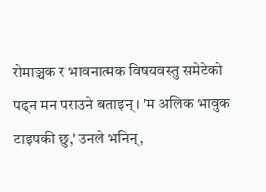रोमाञ्चक र भावनात्मक विषयवस्तु समेटेको पढ्न मन पराउने बताइन् । 'म अलिक भावुक टाइपकी छु,' उनले भनिन्,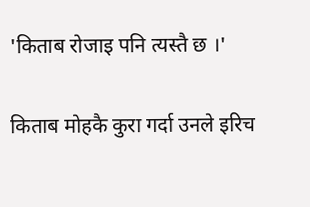'किताब रोजाइ पनि त्यस्तै छ ।'

किताब मोहकै कुरा गर्दा उनले इरिच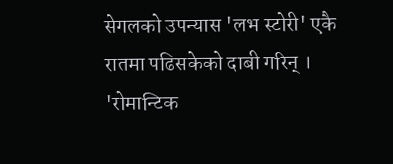सेगलको उपन्यास 'लभ स्टोरी' एकै रातमा पढिसकेको दाबी गरिन् । 'रोमान्टिक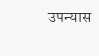उपन्यास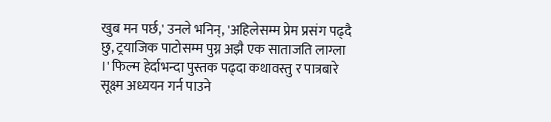खुब मन पर्छ,' उनले भनिन्, 'अहिलेसम्म प्रेम प्रसंग पढ्दै छु, ट्रयाजिक पाटोसम्म पुग्न अझै एक साताजति लाग्ला ।' फिल्म हेर्दाभन्दा पुस्तक पढ्दा कथावस्तु र पात्रबारे सूक्ष्म अध्ययन गर्न पाउने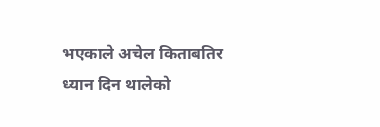भएकाले अचेल किताबतिर ध्यान दिन थालेको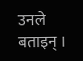उनले बताइन् ।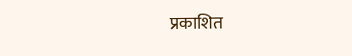प्रकाशित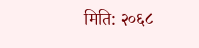मिति: २०६८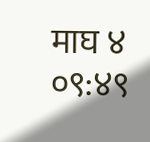माघ ४ ०९:४९